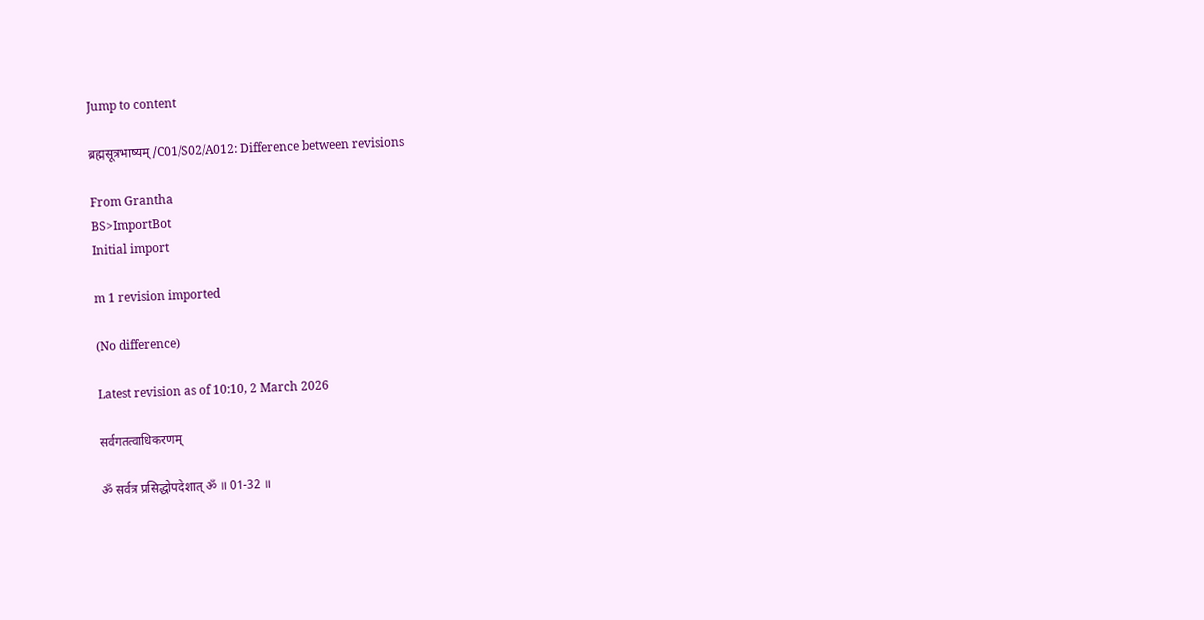Jump to content

ब्रह्मसूत्रभाष्यम्/C01/S02/A012: Difference between revisions

From Grantha
BS>ImportBot
Initial import

m 1 revision imported

(No difference)

Latest revision as of 10:10, 2 March 2026

सर्वगतत्वाधिकरणम्

ॐ सर्वत्र प्रसिद्धोपदेशात् ॐ ॥ 01-32 ॥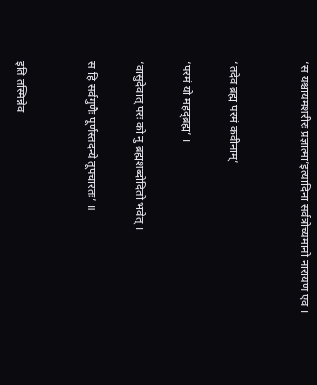‘स यश्चायमशरीरः प्रज्ञात्मा’इत्यादिना सर्वत्रोच्यमानो नारायण एव ।


‘तदेव ब्रह्म परमं कवीनाम्’

‘परमं यो महद्ब्रह्म’ ।

‘वासुदेवात् परः को नु ब्रह्मशब्दोदितो भवेत् ।

स हि सर्वगुणैः पूर्णस्तदन्ये तूपचारतः’ ॥


इति तस्मिन्नेव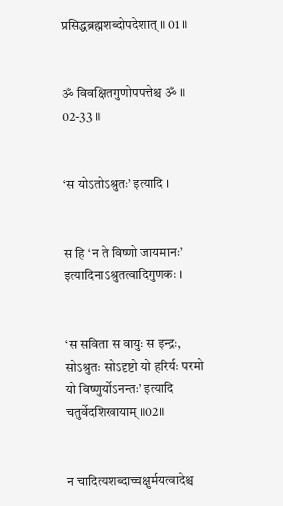प्रसिद्धब्रह्मशब्दोपदेशात् ॥ 01 ॥


ॐ विवक्षितगुणोपपत्तेश्च ॐ ॥ 02-33 ॥


‘स योऽतोऽश्रुतः’ इत्यादि ।


स हि ‘न ते विष्णो जायमानः’ इत्यादिनाऽश्रुतत्वादिगुणकः ।


‘स सविता स वायुः स इन्द्रः, सोऽश्रुतः सोऽदृष्टो यो हरिर्यः परमो यो विष्णुर्योऽनन्तः’ इत्यादि चतुर्वेदशिखायाम् ॥02॥


न चादित्यशब्दाच्चक्षुर्मयत्वादेश्च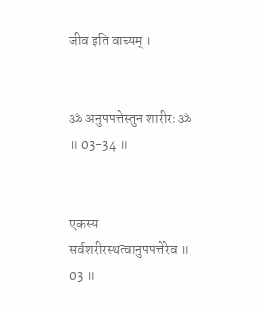जीव इति वाच्यम् ।


ॐ अनुपपत्तेस्तुन शारीरः ॐ ॥ 03-34 ॥


एकस्य सर्वशरीरस्थत्वानुपपत्तेरेव ॥ 03 ॥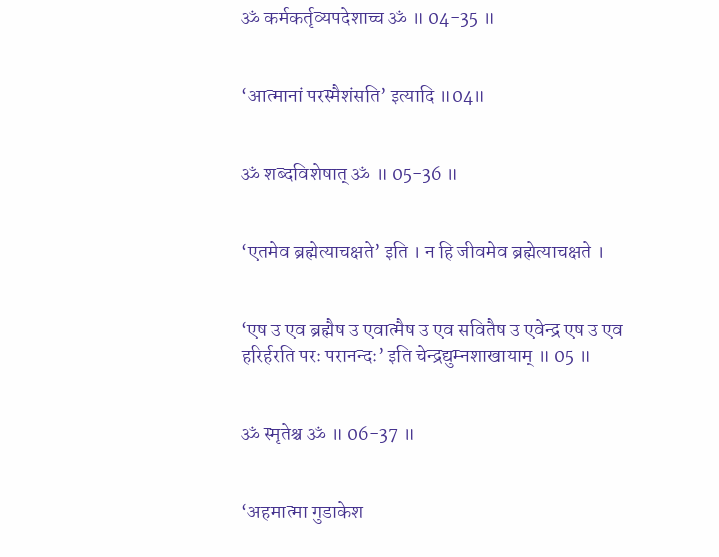ॐ कर्मकर्तृव्यपदेशाच्च ॐ ॥ 04-35 ॥


‘आत्मानां परस्मैशंसति’ इत्यादि ॥04॥


ॐ शब्दविशेषात् ॐ ॥ 05-36 ॥


‘एतमेव ब्रह्मेत्याचक्षते’ इति । न हि जीवमेव ब्रह्मेत्याचक्षते ।


‘एष उ एव ब्रह्मैष उ एवात्मैष उ एव सवितैष उ एवेन्द्र एष उ एव हरिर्हरति परः परानन्दः’ इति चेन्द्रद्युम्नशाखायाम् ॥ 05 ॥


ॐ स्मृतेश्च ॐ ॥ 06-37 ॥


‘अहमात्मा गुडाकेश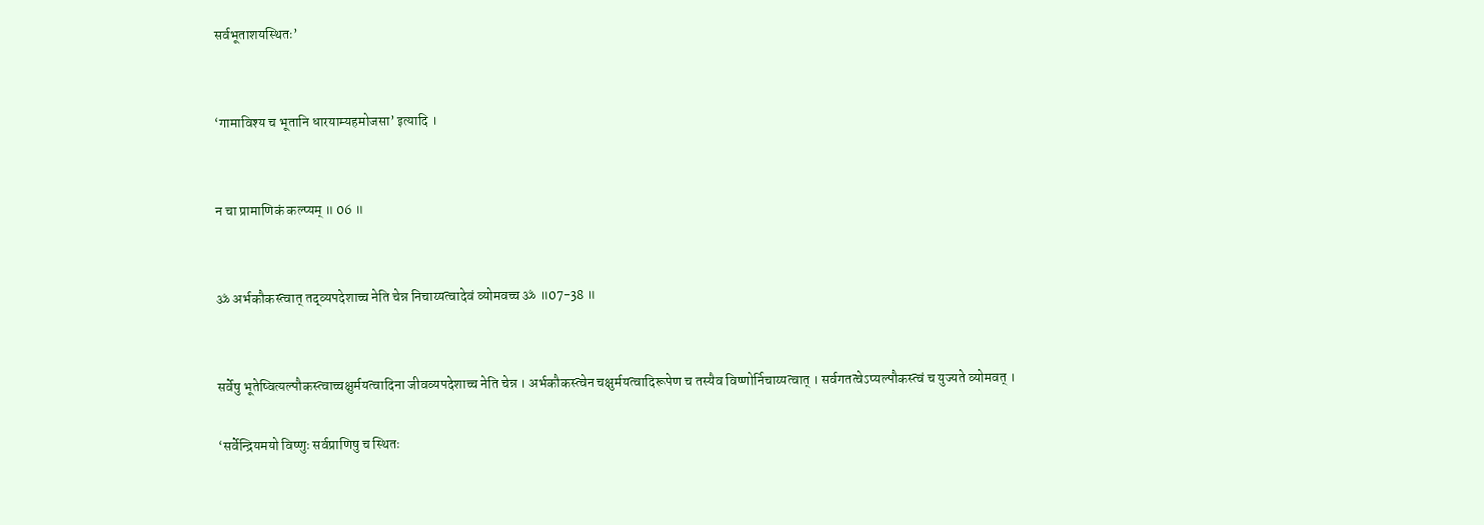सर्वभूताशयस्थितः’


‘गामाविश्य च भूतानि धारयाम्यहमोजसा’ इत्यादि ।


न चा प्रामाणिकं कल्प्यम् ॥ 06 ॥


ॐ अर्भकौकस्त्वात् तद्व्यपदेशाच्च नेति चेन्न निचाय्यत्वादेवं व्योमवच्च ॐ ॥07-38 ॥


सर्वेषु भूतेष्वित्यल्पौकस्त्वाच्चक्षुर्मयत्वादिना जीवव्यपदेशाच्च नेति चेन्न । अर्भकौकस्त्वेन चक्षुर्मयत्वादिरूपेण च तस्यैव विष्णोर्निचाय्यत्वात् । सर्वगतत्वेऽप्यल्पौकस्त्वं च युज्यते व्योमवत् ।

‘सर्वेन्द्रियमयो विष्णुः सर्वप्राणिषु च स्थितः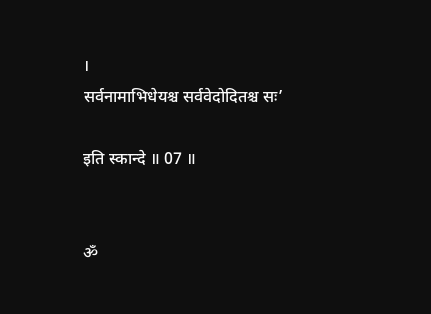।
सर्वनामाभिधेयश्च सर्ववेदोदितश्च सः’

इति स्कान्दे ॥ 07 ॥


ॐ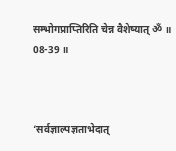सम्भोगप्राप्तिरिति चेन्न वैशेष्यात् ॐ ॥ 08-39 ॥



‘सर्वज्ञाल्पज्ञताभेदात्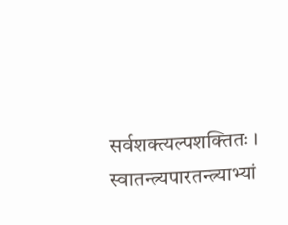सर्वशक्त्यल्पशक्तितः । स्वातन्त्र्यपारतन्त्र्याभ्यां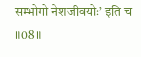सम्भोगो नेशजीवयोः’ इति च ॥08॥